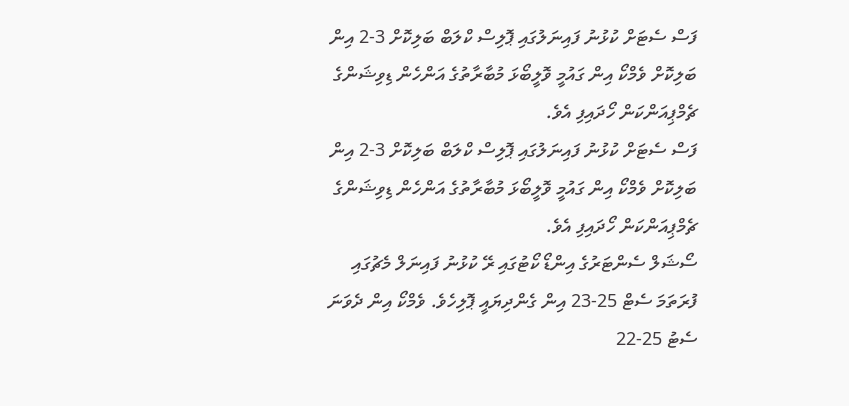ފަސް ސެޓަށް ކުޅުނު ފައިނަލުގައި ޕޮލިސް ކްލަބް ބަލިކޮށް 3-2 އިން ބަލިކޮށް ވެމްކޯ އިން ގައުމީ ވޮލީބޯޅަ މުބާރާތުގެ އަންހެން ޑިވިޝަންގެ ޗެމްޕިއަންކަން ހޯދައިފި އެވެ.
ފަސް ސެޓަށް ކުޅުނު ފައިނަލުގައި ޕޮލިސް ކްލަބް ބަލިކޮށް 3-2 އިން ބަލިކޮށް ވެމްކޯ އިން ގައުމީ ވޮލީބޯޅަ މުބާރާތުގެ އަންހެން ޑިވިޝަންގެ ޗެމްޕިއަންކަން ހޯދައިފި އެވެ.
ސޯޝަލް ސެންޓަރުގެ އިންޑޯ ކޯޓުގައި ރޭ ކުޅުނު ފައިނަލް މެޗުގައި ފުރަތަމަ ސެޓް 25-23 އިން ގެންދިޔައީ ޕޮލިހެވެ. ވެމްކޯ އިން ދެވަނަ ސެޓު 25-22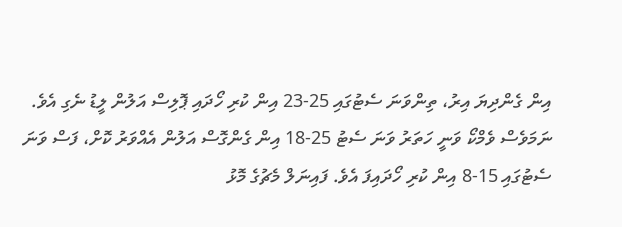އިން ގެންދިޔަ އިރު، ތިންވަނަ ސެޓުގައި 25-23 އިން ކުރި ހޯދައި ޕޮލިސް އަލުން ލީޑު ނެގި އެވެ.
ނަމަވެސް ވެމްކޯ ވަނީ ހަތަރު ވަނަ ސެޓު 25-18 އިން ގެންގޮސް އަލުން އެއްވަރު ކޮށް، ފަސް ވަނަ ސެޓުގައި 15-8 އިން ކުރި ހޯދައިފަ އެވެ. ފައިނަލް މެޗުގެ މޮޅު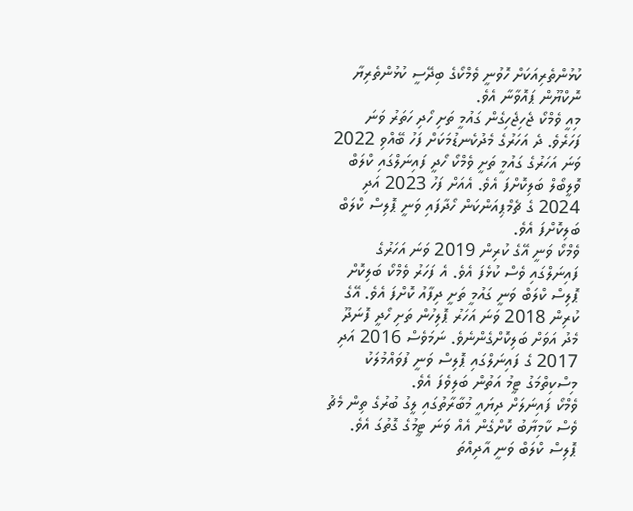ކުޅުންތެރިއަކަށް ހޮވުނީ ވެމްކޯގެ ބިދޭސީ ކުޅުންތެރިޔާ ނޮކްޔޫން ޕައޮވާނާ އެވެ.
މިއީ ވެމްކޯ ޖެހިޖެހިގެން ގައުމީ ތަށި ހޯދި ހަތަރު ވަނަ ފަހަރެވެ. ދެ އަހަރުގެ މެދުކެނޑުމަކަށް ފަހު ބޭއްވި 2022 ވަނަ އަހަރުގެ ގައުމީ ތަށީ ވެމްކޯ ހޯދީ ފައިނަލްގައި ކްލަބް ވޮލީބޯލް ބަލިކޮށްފަ އެވެ. އެއަށް ފަހު 2023 އަދި 2024 ގެ ޗެމްޕިއަންކަން ހޯދާފައި ވަނީ ޕޮލިސް ކްލަބް ބަލިކޮށްފަ އެވެ.
ވެމްކޯ ވަނީ އޭގެ ކުރިން 2019 ވަނަ އަހަރުގެ ފައިނަލްގައި ވެސް ކުޅެފަ އެވެ. އެ ފަހަރު ވެމްކޯ ބަލިކޮށް ޕޮލިސް ކްލަބް ވަނީ ގައުމީ ތަށީ ދިފާއު ކޮށްފަ އެވެ. އޭގެ ކުރިން 2018 ވަނަ އަހަރު ޕޮލިހުން ތަށި ހޯދީ ފޮނަދޫ މެދު އަވަށް ބަލިކޮށްގެންނެވެ. ނަމަވެސް 2016 އަދި 2017 ގެ ފައިނަލްގައި ޕޮލިސް ވަނީ ފުވައްމުލަކު މިސްކިތްމަގު ޓީމު އަތުން ބަލިވެފަ އެވެ.
ވެމްކޯ ފައިނަލަށް ދިޔައީ މުބާރާތުގައި ލީގު ބުރުގެ ތިން މެޗު ވެސް ކާމިޔާބު ކޮށްގެން އެއް ވަނަ ޓީމުގެ ގޮތުގަ އެވެ. ޕޮލިސް ކްލަބް ވަނީ އާދިއްތަ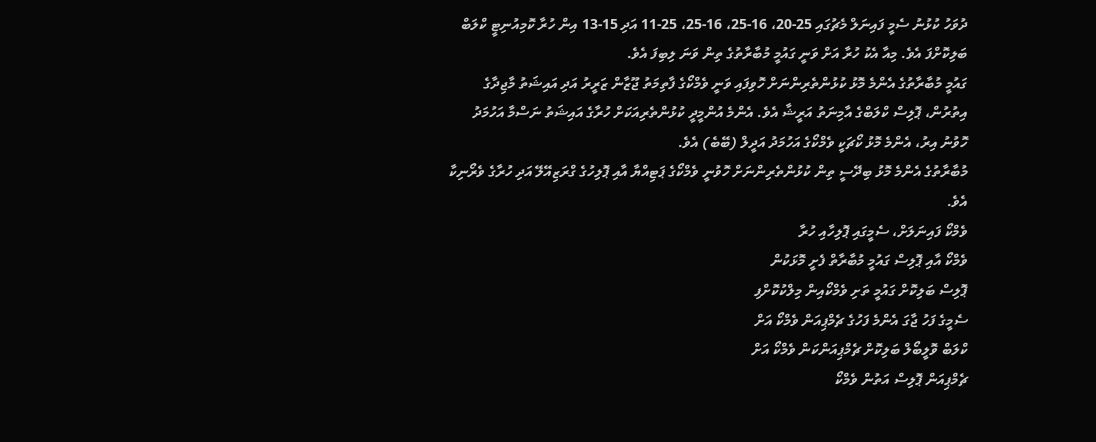ދުވަހު ކުޅުނު ސެމީ ފައިނަލް މެޗުގައި 25-20، 16-25، 16-25، 25-11 އަދި 15-13 އިން ހުރާ ކޮމިއުނިޓީ ކްލަބް ބަލިކޮށްފަ އެވެ. މިއާ އެކު ހުރާ އަށް ވަނީ ގައުމީ މުބާރާތުގެ ތިން ވަނަ ލިބިފަ އެވެ.
ގައުމީ މުބާރާތުގެ އެންމެ މޮޅު ކުޅުންތެރިންނަށް ހޮވިފައި ވަނީ ވެމްކޯގެ ފާތިމަތު ޖޫޒާން ޒަރީރު އަދި އައިޝަތު މާޖިދާގެ އިތުރުން، ޕޮލިސް ކްލަބްގެ އާމިނަތު އަރީޝާ އެވެ. އެންމެ އުންމީދީ ކުޅުންތެރިއަކަށް ހުރާގެ އައިޝަތު ނަސްމާ އަހުމަދު ހޮވުނު އިރު، އެންމެ މޮޅު ކޯޗަކީ ވެމްކޯގެ އަހުމަދު އަދީލް (ބޭބެ) އެވެ.
މުބާރާތުގެ އެންމެ މޮޅު ބިދޭސީ ތިން ކުޅުންތެރިންނަށް ހޮވުނީ ވެމްކޯގެ ޕަޓިއްޔާ އާއި ޕޮލިހުގެ ގްރަޒިއޭލޭ އަދި ހުރާގެ ވެރޯނިކާ އެވެ.
ވެމްކޯ ފައިނަލަށް، ސެމީގައި ޕޮލިހާއި ހުރާ
ވެމްކޯ އާއި ޕޮލިސް ގައުމީ މުބާރާތް ފެށީ މޮޅަކުން
ޕޮލިސް ބަލިކޮށް ގައުމީ ތަށި ވެމްކޯއިން މިލްކުކޮށްފި
ސެމީގެ ފަހު ޖާގަ އެންމެ ފަހުގެ ޗެމްޕިއަން ވެމްކޯ އަށް
ކްލަބް ވޮލީބޯލް ބަލިކޮށް ޗެމްޕިއަންކަން ވެމްކޯ އަށް
ޗެމްޕިއަން ޕޮލިސް އަތުން ވެމްކޯ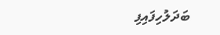ބަދަލުހިފައިފި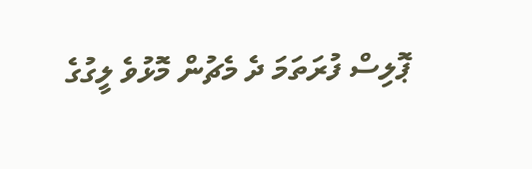ޕޮލިސް ފުރަތަމަ ދެ މެޗުން މޮޅުވެ ލީގުގެ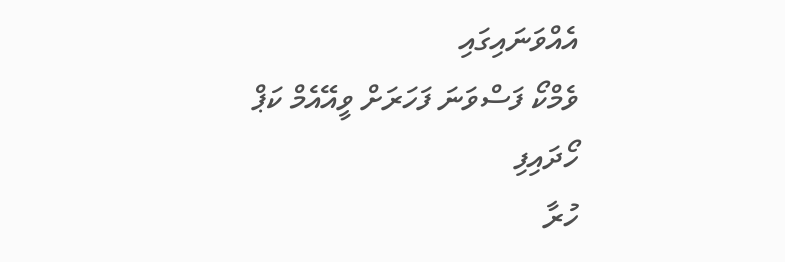އެއްވަނައިގައި
ވެމްކޯ ފަސްވަނަ ފަހަރަށް ވީއޭއެމް ކަޕް ހޯދައިފި
ހުރާ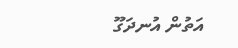އަތުން އުނދަގޫ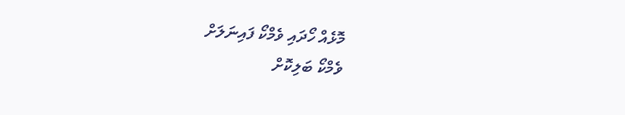މޮޅެއް ހޯދައި ވެމްކޯ ފައިނަލަށް
ވެމްކޯ ބަލިކޮށް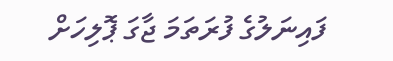ފައިނަލުގެ ފުރަތަމަ ޖާގަ ޕޮލިހަށް